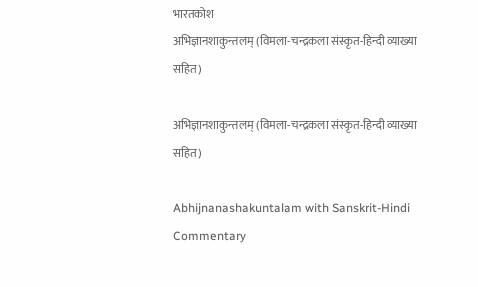भारतकोश
अभिज्ञानशाकुन्तलम् (विमला-चन्द्रकला संस्कृत-हिन्दी व्याख्या सहित)

अभिज्ञानशाकुन्तलम् (विमला-चन्द्रकला संस्कृत-हिन्दी व्याख्या सहित)

Abhijnanashakuntalam with Sanskrit-Hindi Commentary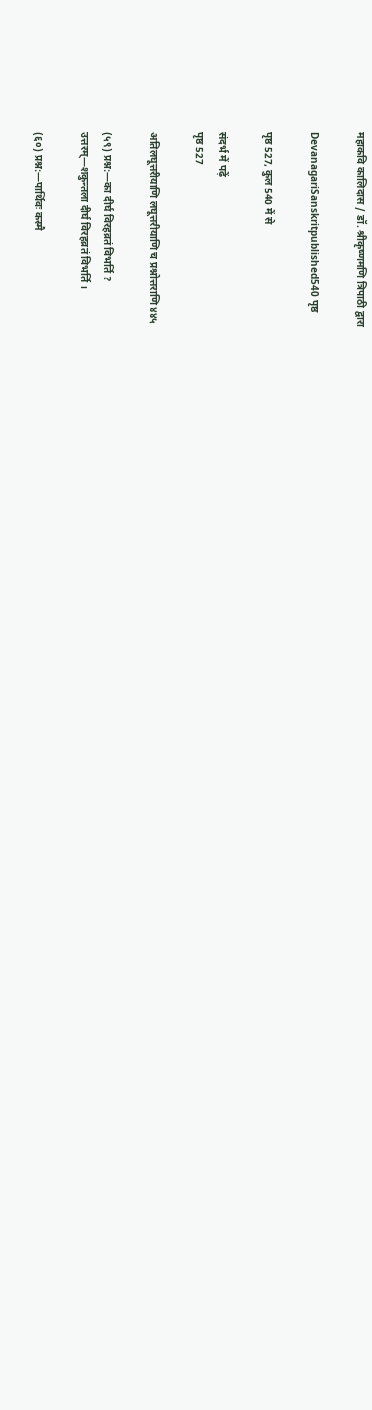महाकवि कालिदास / डॉ. श्रीकृष्णमणि त्रिपाठी द्वारा

DevanagariSanskritpublished540 पृष्ठ

पृष्ठ 527, कुल 540 में से

संदर्भ में पढ़ें
पृष्ठ 527

अतिलघूत्तरीयाणि लघूत्तरीयाणि च प्रश्नोत्तराणि ४४५

(५९) प्रश्न:—का दीर्घ विरहव्रतं विभर्ति ?
उत्तरम्—शकुन्तला दीर्घ विरहव्रतं विभर्ति ।

(६०) प्रश्न:—पार्थिवः कस्मै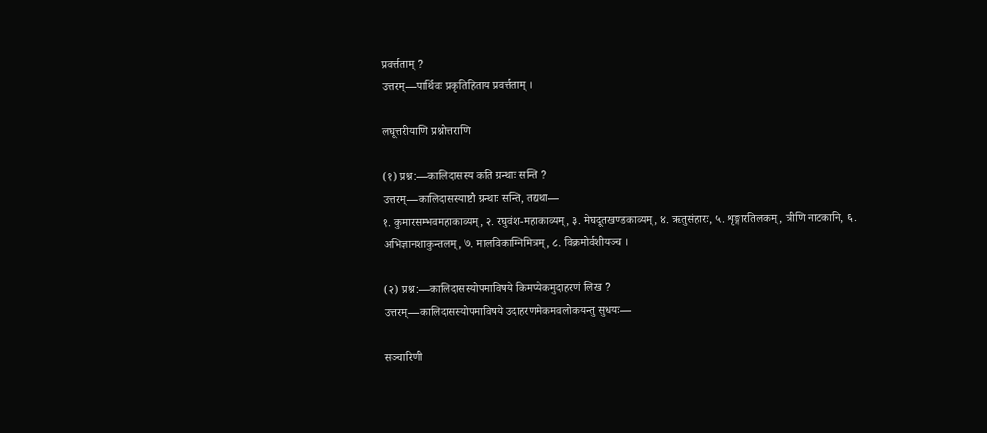प्रवर्त्तताम् ?
उत्तरम्—पार्थिवः प्रकृतिहिताय प्रवर्त्तताम् ।

लघूत्तरीयाणि प्रश्नोत्तराणि

(१) प्रश्न:—कालिदासस्य कति ग्रन्थाः सन्ति ?
उत्तरम्—कालिदासस्याष्टौ ग्रन्थाः सन्ति, तद्यथा—
१. कुमारसम्भवमहाकाव्यम्, २. रघुवंश-महाकाव्यम्, ३. मेघदूतखण्डकाव्यम्, ४. ऋतुसंहारः, ५. शृङ्गारतिलकम्, त्रीणि नाटकानि, ६. अभिज्ञानशाकुन्तलम्, ७. मालविकाग्निमित्रम्, ८. विक्रमोर्वशीयञ्च ।

(२) प्रश्न:—कालिदासस्योपमाविषये किमप्येकमुदाहरणं लिख ?
उत्तरम्—कालिदासस्योपमाविषये उदाहरणमेकमवलोकयन्तु सुधयः—

सञ्चारिणी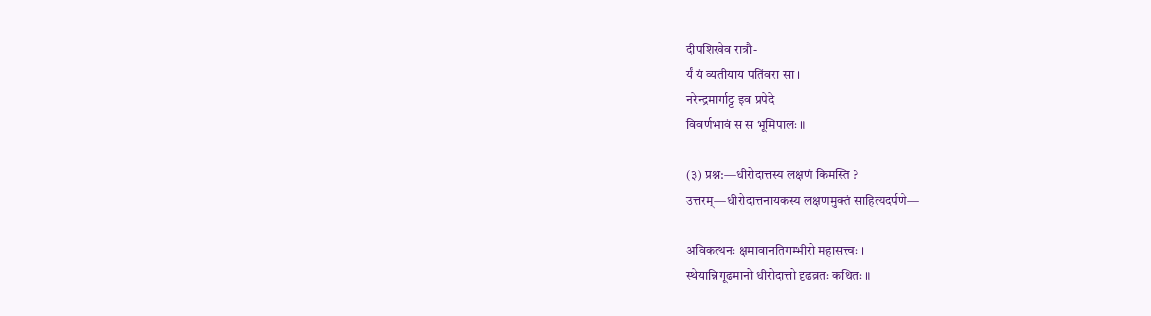दीपशिखेव रात्रौ-
र्यं यं व्यतीयाय पतिंवरा सा ।
नरेन्द्रमार्गाट्ट इव प्रपेदे
विवर्णभावं स स भूमिपालः ॥

(३) प्रश्न:—धीरोदात्तस्य लक्षणं किमस्ति ?
उत्तरम्—धीरोदात्तनायकस्य लक्षणमुक्तं साहित्यदर्पणे—

अविकत्थनः क्षमावानतिगम्भीरो महासत्त्वः ।
स्थेयान्निगूढमानो धीरोदात्तो दृढव्रतः कथितः ॥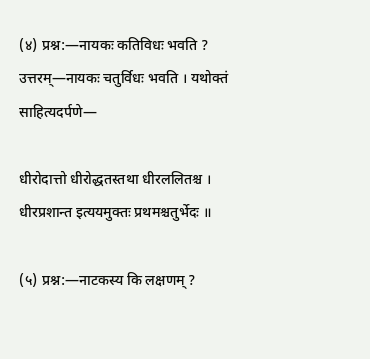(४) प्रश्न:—नायकः कतिविधः भवति ?
उत्तरम्—नायकः चतुर्विधः भवति । यथोक्तं साहित्यदर्पणे—

धीरोदात्तो धीरोद्धतस्तथा धीरललितश्च ।
धीरप्रशान्त इत्ययमुक्तः प्रथमश्चतुर्भेदः ॥

(५) प्रश्न:—नाटकस्य कि लक्षणम् ?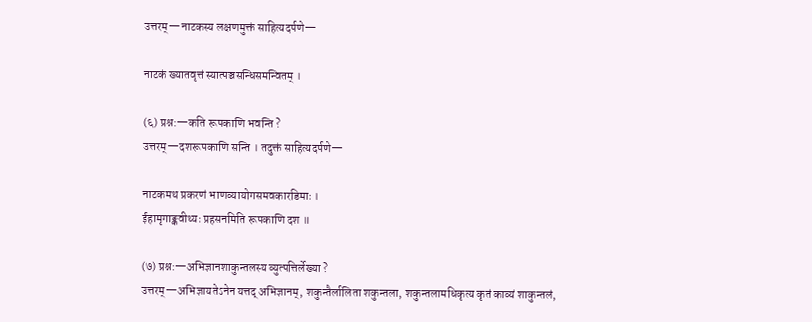उत्तरम्—नाटकस्य लक्षणमुक्तं साहित्यदर्पणे—

नाटकं ख्यातवृत्तं स्यात्पञ्चसन्धिसमन्वितम् ।

(६) प्रश्न:—कति रूपकाणि भवन्ति ?
उत्तरम्—दशरूपकाणि सन्ति । तदुक्तं साहित्यदर्पणे—

नाटकमथ प्रकरणं भाणव्यायोगसमवकारडिमाः ।
ईहामृगाङ्कवीथ्यः प्रहसनमिति रूपकाणि दश ॥

(७) प्रश्न:—अभिज्ञानशाकुन्तलस्य व्युत्पत्तिर्लेख्या ?
उत्तरम्—अभिज्ञायतेऽनेन यत्तद् अभिज्ञानम्, शकुन्तैर्लालिता शकुन्तला, शकुन्तलामधिकृत्य कृतं काव्यं शाकुन्तलं,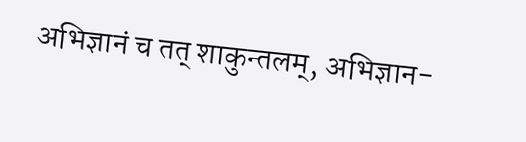अभिज्ञानं च तत् शाकुन्तलम्, अभिज्ञान-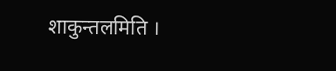शाकुन्तलमिति ।